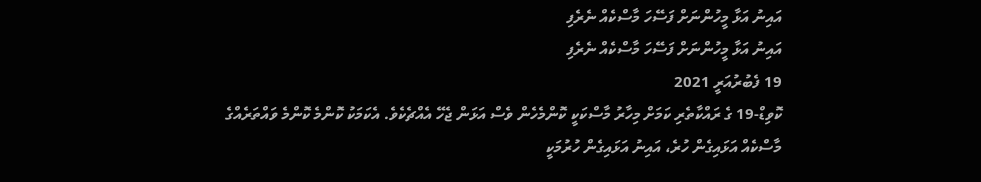އައިނު އަޅާ މީހުންނަށް ފަސޭހަ މާސްކެއް ނެރެފި
އައިނު އަޅާ މީހުންނަށް ފަސޭހަ މާސްކެއް ނެރެފި
19 ފެބުރުއަރީ 2021
ކޮވިޑް-19 ގެ ރައްކާތެރި ކަމަށް މިހާރު މާސްކަކީ ކޮންމެހެން ވެސް އަޅަން ޖެހޭ އެއްޗެކެވެ. އެކަމަކު ކޮންމެ ކޮންމެ ވައްތަރެއްގެ މާސްކެއް އަޅައިގެން ހުރެ، އައިނު އަޅައިގެން ހުރުމަކީ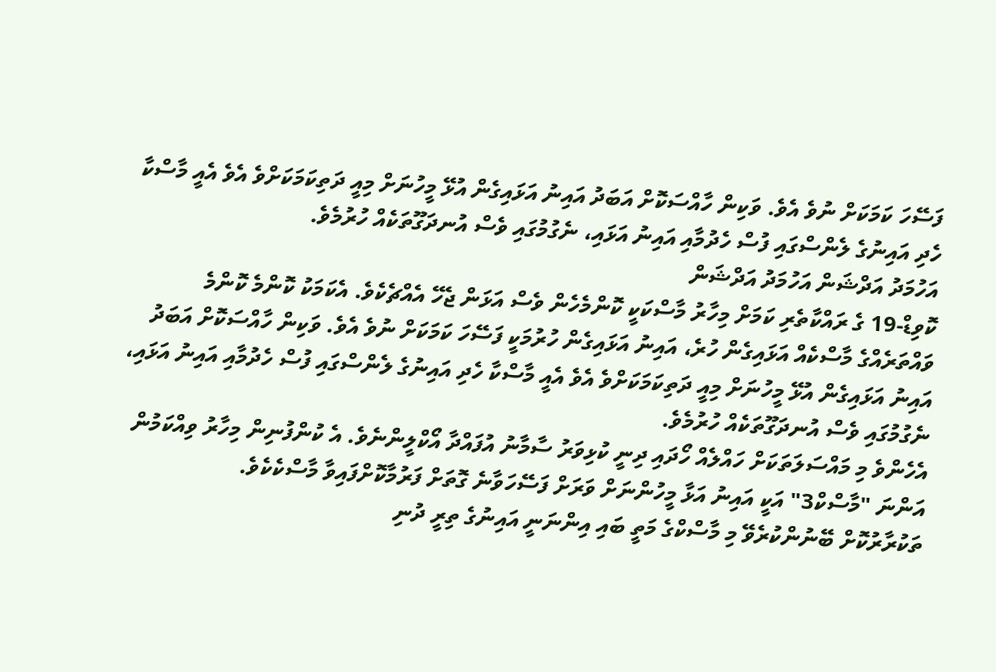ފަސޭހަ ކަމަކަށް ނުވެ އެވެ. ވަކިން ހާއްސަކޮށް އަބަދު އައިނު އަޅައިގެން އުޅޭ މީހުނަށް މިއީ ދަތިކަމަކަށްވެ އެވެ އެއީ މާސްކާ ހެދި އައިނުގެ ލެންސްގައި ފުސް ހެދުމާއި އައިނު އަޅައި، ނެގުމުގައި ވެސް އުނދަގޫތަކެއް ހުރުމެވެ.
އަހުމަދު އަދްޝަން އަހުމަދު އަދްޝަން
ކޮވިޑް-19 ގެ ރައްކާތެރި ކަމަށް މިހާރު މާސްކަކީ ކޮންމެހެން ވެސް އަޅަން ޖެހޭ އެއްޗެކެވެ. އެކަމަކު ކޮންމެ ކޮންމެ ވައްތަރެއްގެ މާސްކެއް އަޅައިގެން ހުރެ، އައިނު އަޅައިގެން ހުރުމަކީ ފަސޭހަ ކަމަކަށް ނުވެ އެވެ. ވަކިން ހާއްސަކޮށް އަބަދު އައިނު އަޅައިގެން އުޅޭ މީހުނަށް މިއީ ދަތިކަމަކަށްވެ އެވެ އެއީ މާސްކާ ހެދި އައިނުގެ ލެންސްގައި ފުސް ހެދުމާއި އައިނު އަޅައި، ނެގުމުގައި ވެސް އުނދަގޫތަކެއް ހުރުމެވެ.
އެހެންވެ މި މައްސަލަތަކަށް ހައްލެއް ހޯދައި ދިނީ ކުޅިވަރު ސާމާނު އުފައްދާ އޯކްލީންނެވެ. އެ ކުންފުނިން މިހާރު ވިއްކަމުން އަންނަ "މާސްކް3" އަކީ އައިނު އަޅާ މީހުންނަށް ވަރަށް ފަސޭހަވާނެ ގޮތަށް ފަރުމާކޮށްފައިވާ މާސްކެކެވެ.
ތަކުރާރުކޮށް ބޭނުންކުރެވޭ މި މާސްކްގެ މަތީ ބައި އިންނަނީ އައިނުގެ ތިރީ ދުނި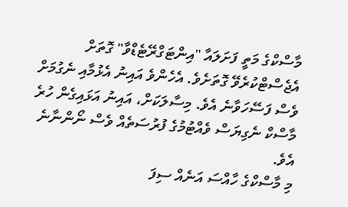މާސްކްގެ މަތީ ފަށަލައާ "އިންޓަގްރޭޓެޑްވާ" ގޮތަށް އެޖެސްޓްކުރެވޭ ގޮތަށެވެ. އެހެންވެ އައިނު އެޅުމާއި ނެގުމަށް ވެސް ފަސޭހަވާނެ އެވެ. މިސާލަކަށް، އައިނު އަޅައިގެން ހުރެ މާސްކް ނެގިޔަސް ވެއްޓުމުގެ ފުރުސަތެއް ވެސް ނޯންނާނެ އެވެ.
މި މާސްކްގެ ހާއްސަ އަނެއް ސިފަ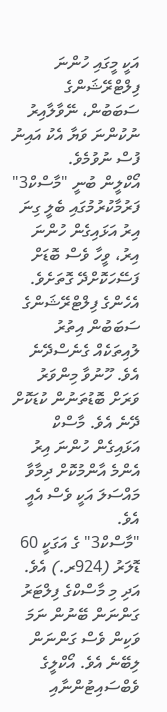އަކީ މީގައި ހުންނަ ފިލްޓްރޭޝަންގެ ސަބަބުން، ނޭވާލާއިރު ނުކުންނަ ވަޔާ އެކު އައިނު ފުސް ނުވުމެވެ.
އޯކްލީން ބުނީ "މާސްކް3" ފަރުމާކުރުމުގައި ބެލީ ގިނަ އިރު އަޅައިގެން ހުންނަ އިރު، ވީހާ ވެސް ބޮޑަށް ފަސޭހަކޮށްދޭ ގޮތަށެވެ. އެހެންގެ ފިލްޓްރޭޝަންގެ ސަބަބުން އިތުރު ލުއިތަކެއް ގެނެސްދޭނެ އެވެ. ހޫނުވާ މިންވަރު ވަރަށް ބޮޑުތަނުން ކުޑަކޮށް ދޭނެ އެވެ. މާސްކް އަޅައިގެން ހުންނަ އިރު އެންމެ އާންމުކޮށް ދިމާވާ މައްސަލަ އަކީ ވެސް އެއީ އެވެ.
"މާސްކް3" ގެ އަގަކީ 60 ޑޮލަރު (924ރ.) އެވެ. އަދި މި މާސްކްގެ ފިލްޓަރު ގަންނަން ބޭނުން ނަމަ ވަކިން ވެސް ގަންނަން ލިބޭނެ އެވެ. އޯކްލީގެ ވެބްސައިޓުންނާއި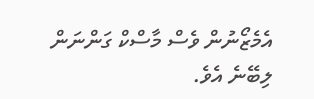އެމެޒޯނުން ވެސް މާސްކް ގަންނަން ލިބޭނެ އެވެ.